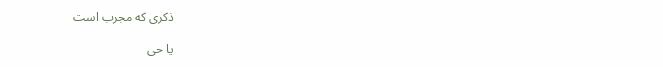ذکری که مجرب است

یا حی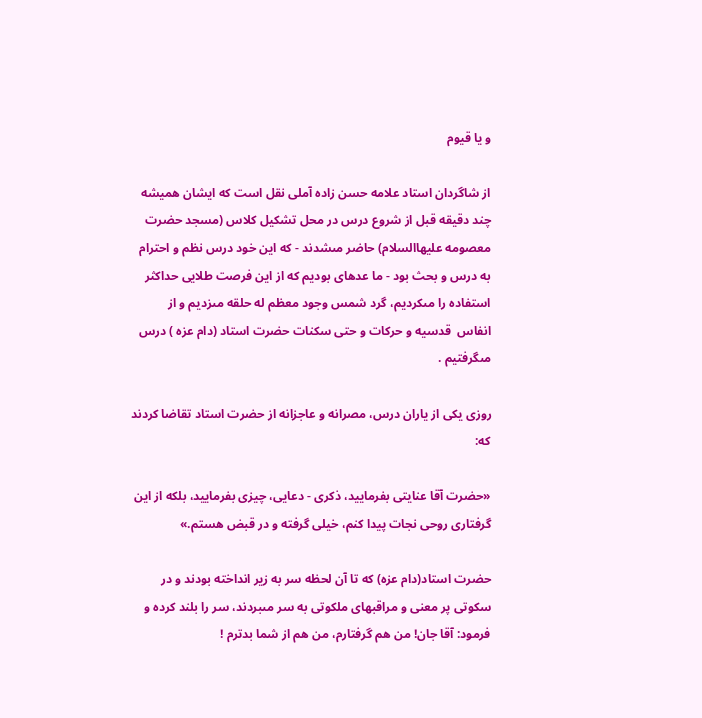و یا قیوم

از شاگردان استاد علامه حسن زاده آملی نقل است که ایشان همیشه چند دقیقه قبل از شروع درس در محل تشكیل كلاس (مسجد حضرت معصومه علیهاالسلام) حاضر مىشدند - كه این خود درس نظم و احترام به درس و بحث بود - ما عدهاى بودیم كه از این فرصت طلایى حداكثر استفاده را مىكردیم، گرد شمس وجود معظم له حلقه مىزدیم و از انفاس ‍ قدسیه و حركات و حتى سكنات حضرت استاد (دام عزه ) درس مىگرفتیم .

روزى یكى از یاران درس، مصرانه و عاجزانه از حضرت استاد تقاضا كردند كه:

«حضرت آقا عنایتى بفرمایید، ذكرى - دعایی، چیزى بفرمایید، بلكه از این گرفتارى روحى نجات پیدا كنم، خیلى گرفته و در قبض هستم.»

حضرت استاد(دام عزه) كه تا آن لحظه سر به زیر انداخته بودند و در سكوتى پر معنى و مراقبهاى ملكوتى به سر مىبردند، سر را بلند كرده و فرمود: آقا جان! من هم گرفتارم، من هم از شما بدترم !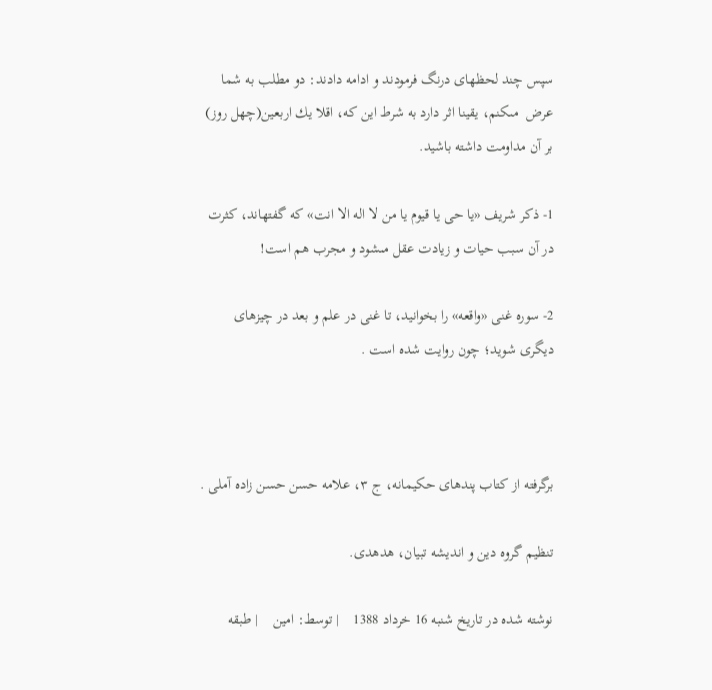سپس چند لحظهاى درنگ فرمودند و ادامه دادند: دو مطلب به شما عرض ‍ مىكنم، یقینا اثر دارد به شرط این كه، اقلا یك اربعین(چهل روز) بر آن مداومت داشته باشید.

1- ذكر شریف «یا حى یا قیوم یا من لا اله الا انت» كه گفتهاند، کثرت در آن سبب حیات و زیادت عقل مىشود و مجرب هم است!

2- سوره غنى «واقعه» را بخوانید، تا غنى در علم و بعد در چیزهاى دیگرى شوید؛ چون روایت شده است .



برگرفته از کتاب پندهاى حكیمانه، ج ۳، علامه حسن حسن زاده آملى .

تنظیم گروه دین و اندیشه تبیان، هدهدی.

نوشته شده در تاریخ شنبه 16 خرداد 1388    | توسط: امین    | طبقه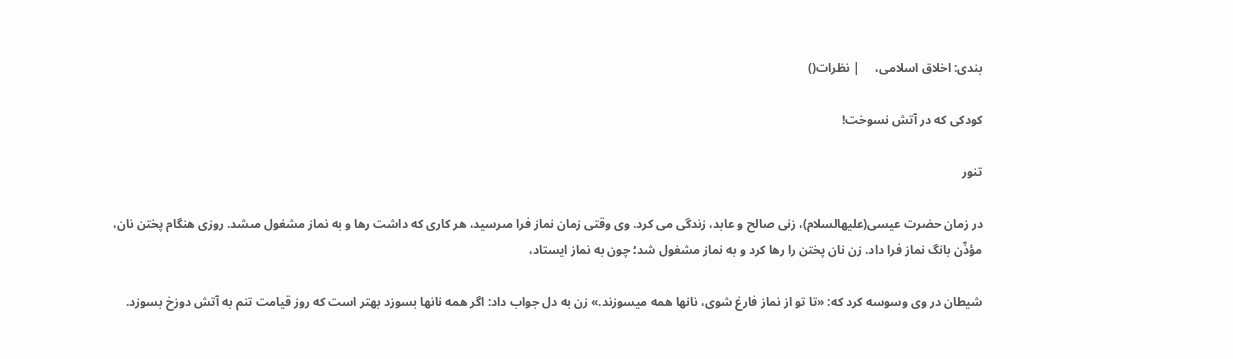بندی: اخلاق اسلامی،     | نظرات()

کودکی که در آتش نسوخت!

تنور

در زمان حضرت عیسى(علیهالسلام)، زنى صالح و عابد، زندگی می کرد. وی وقتی زمان نماز فرا مىرسید، هر كارى كه داشت رها و به نماز مشغول مىشد. روزى هنگام پختن نان، مؤذّن بانگ نماز فرا داد. زن نان پختن را رها كرد و به نماز مشغول شد؛ چون به نماز ایستاد،

شیطان در وى وسوسه كرد که: «تا تو از نماز فارغ شوى، نانها همه میسوزند.» زن به دل جواب داد: اگر همه نانها بسوزد بهتر است كه روز قیامت تنم به آتش دوزخ بسوزد.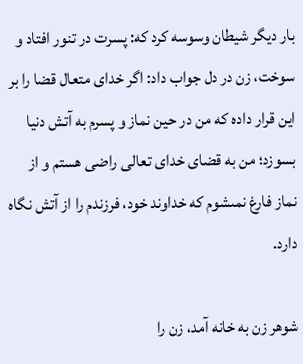بار دیگر شیطان وسوسه كرد كه: پسرت در تنور افتاد و سوخت، زن در دل جواب داد: اگر خداى متعال قضا را بر این قرار داده که من در حین نماز و پسرم به آتش دنیا بسوزد؛ من به قضاى خداى تعالى راضى هستم و از نماز فارغ نمىشوم كه خداوند خود، فرزندم را از آتش نگاه دارد.

شوهر زن به خانه آمد، زن را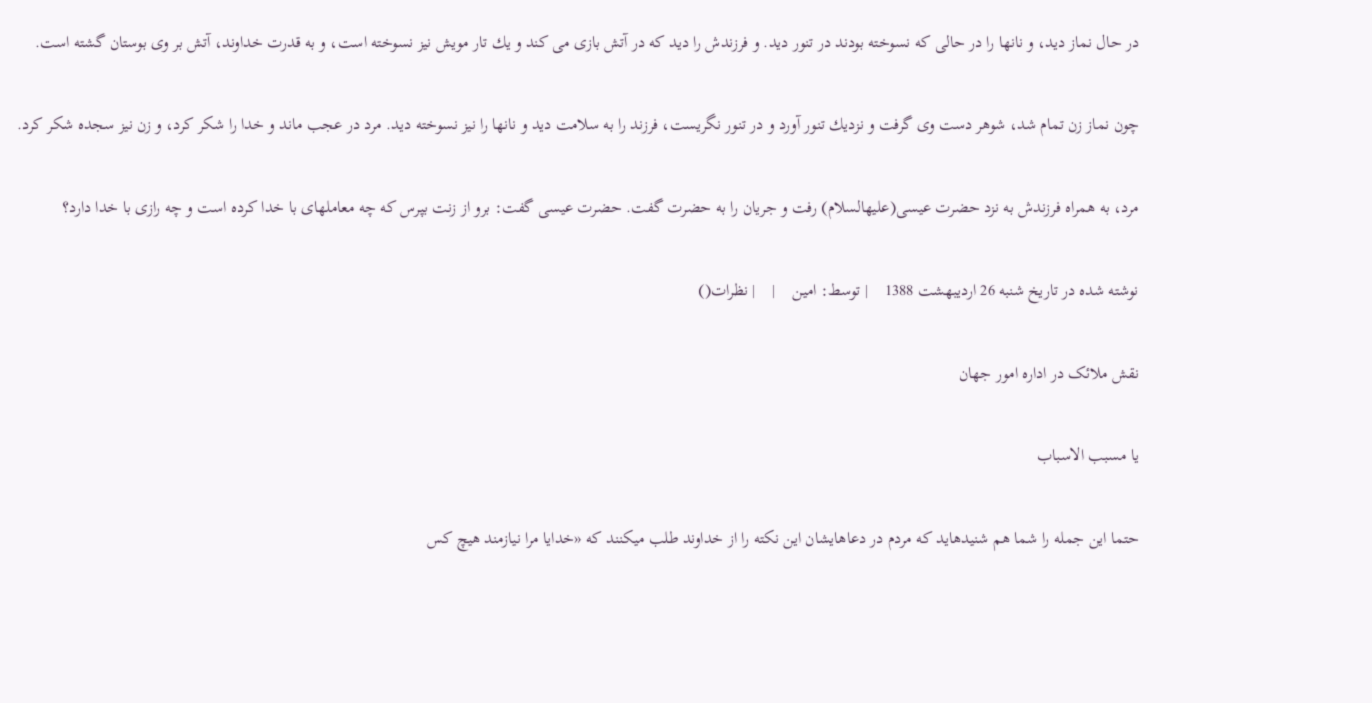در حال نماز دید، و نانها را در حالی که نسوخته بودند در تنور دید. و فرزندش را دید که در آتش بازى می کند و یك تار مویش نیز نسوخته است، و به قدرت خداوند، آتش بر وى بوستان گشته است.

چون نماز زن تمام شد، شوهر دست وى گرفت و نزدیك تنور آورد و در تنور نگریست، فرزند را به سلامت دید و نانها را نیز نسوخته دید. مرد در عجب ماند و خدا را شکر كرد، و زن نیز سجده شكر كرد.

مرد، به همراه فرزندش به نزد حضرت عیسى(علیهالسلام) رفت و جریان را به حضرت گفت. حضرت عیسى گفت: برو از زنت بپرس که چه معاملهای با خدا كرده است و چه رازی با خدا دارد؟

نوشته شده در تاریخ شنبه 26 اردیبهشت 1388    | توسط: امین    |    | نظرات()

نقش ملائک در اداره امور جهان

یا مسبب الاسباب

حتما این جمله را شما هم شنیدهاید که مردم در دعاهایشان این نکته را از خداوند طلب میکنند که «خدایا مرا نیازمند هیچ کس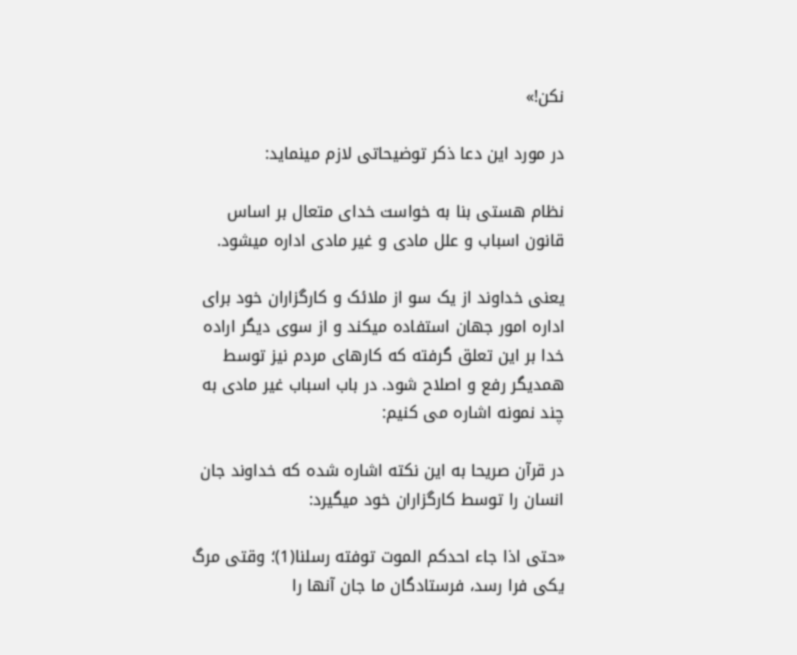نکن!»

در مورد این دعا ذکر توضیحاتی لازم مینماید:

نظام هستی بنا به خواست خدای متعال بر اساس قانون اسباب و علل مادی و غیر مادی اداره میشود.

یعنی خداوند از یک سو از ملائک و کارگزاران خود برای اداره امور جهان استفاده میکند و از سوی دیگر اراده خدا بر این تعلق گرفته که کارهای مردم نیز توسط همدیگر رفع و اصلاح شود. در باب اسباب غیر مادی به چند نمونه اشاره می کنیم:

در قرآن صریحا به این نکته اشاره شده که خداوند جان انسان را توسط کارگزاران خود میگیرد:

«حتی اذا جاء احدکم الموت توفته رسلنا(1)؛ وقتی مرگ یکی فرا رسد، فرستادگان ما جان آنها را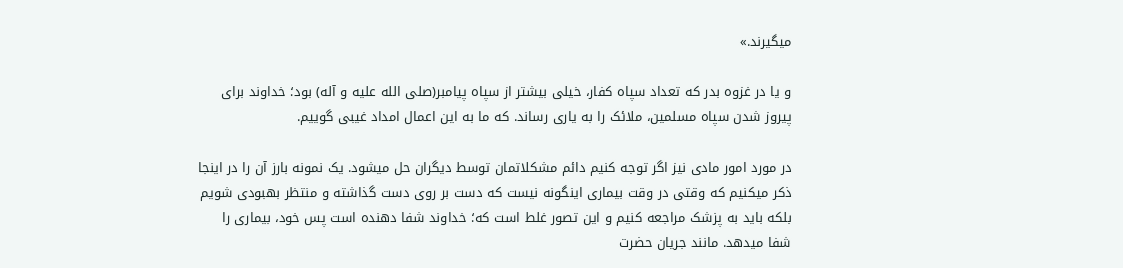میگیرند.»

و یا در غزوه بدر که تعداد سپاه کفار، خیلی بیشتر از سپاه پیامبر(صلی الله علیه و آله) بود؛ خداوند برای پیروز شدن سپاه مسلمین، ملائک را به یاری رساند. که ما به این اعمال امداد غیبی گوییم.

در مورد امور مادی نیز اگر توجه کنیم دائم مشکلاتمان توسط دیگران حل میشود. یک نمونه بارز آن را در اینجا ذکر میکنیم که وقتی در وقت بیماری اینگونه نیست که دست بر روی دست گذاشته و منتظر بهبودی شویم بلکه باید به پزشک مراجعه کنیم و این تصور غلط است که؛ خداوند شفا دهنده است پس خود، بیماری را شفا میدهد. مانند جریان حضرت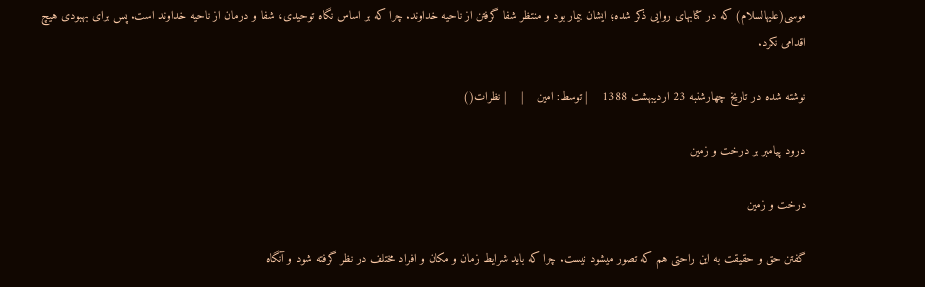موسی(علیهالسلام) که در کتابهای روایی ذکر شده؛ ایشان بیمار بود و منتظر شفا گرفتن از ناحیه خداوند. چرا که بر اساس نگاه توحیدی، شفا و درمان از ناحیه خداوند است. پس برای بهبودی هیچ اقدامی نکرد.

نوشته شده در تاریخ چهارشنبه 23 اردیبهشت 1388    | توسط: امین    |    | نظرات()

درود پیامبر بر درخت و زمین

درخت و زمین

گفتن حق و حقیقت به این راحتی هم که تصور میشود نیست. چرا که باید شرایط زمان و مکان و افراد مختلف در نظر گرفته شود و آنگاه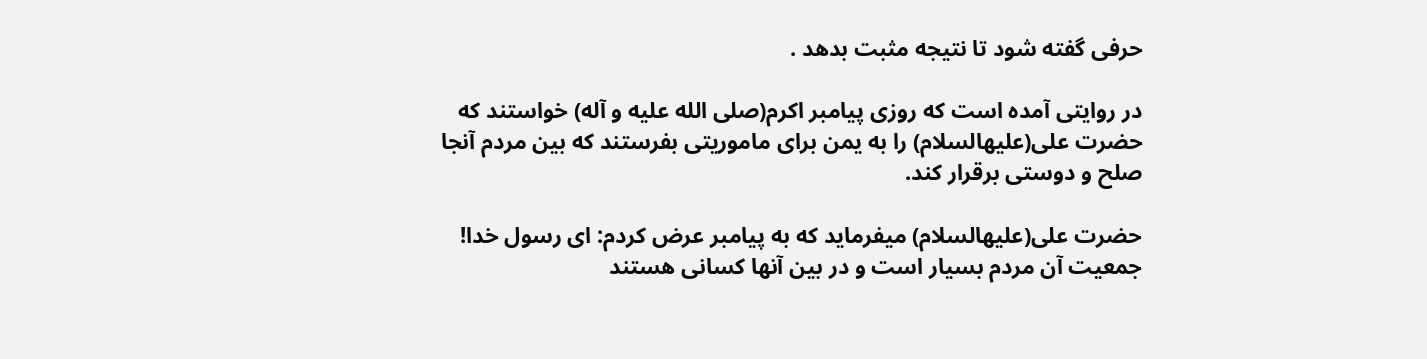حرفی گفته شود تا نتیجه مثبت بدهد .

در روایتی آمده است که روزی پیامبر اکرم(صلی الله علیه و آله) خواستند که حضرت علی(علیهالسلام) را به یمن برای ماموریتی بفرستند که بین مردم آنجا صلح و دوستی برقرار کند.

حضرت علی(علیهالسلام) میفرماید که به پیامبر عرض کردم: ای رسول خدا! جمعیت آن مردم بسیار است و در بین آنها کسانی هستند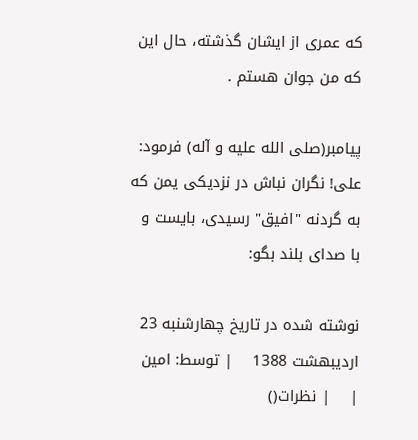که عمری از ایشان گذشته، حال این که من جوان هستم .

پیامبر(صلی الله علیه و آله) فرمود: علی! نگران نباش در نزدیکی یمن که به گردنه "افیق" رسیدی، بایست و با صدای بلند بگو:

نوشته شده در تاریخ چهارشنبه 23 اردیبهشت 1388    | توسط: امین    |    | نظرات()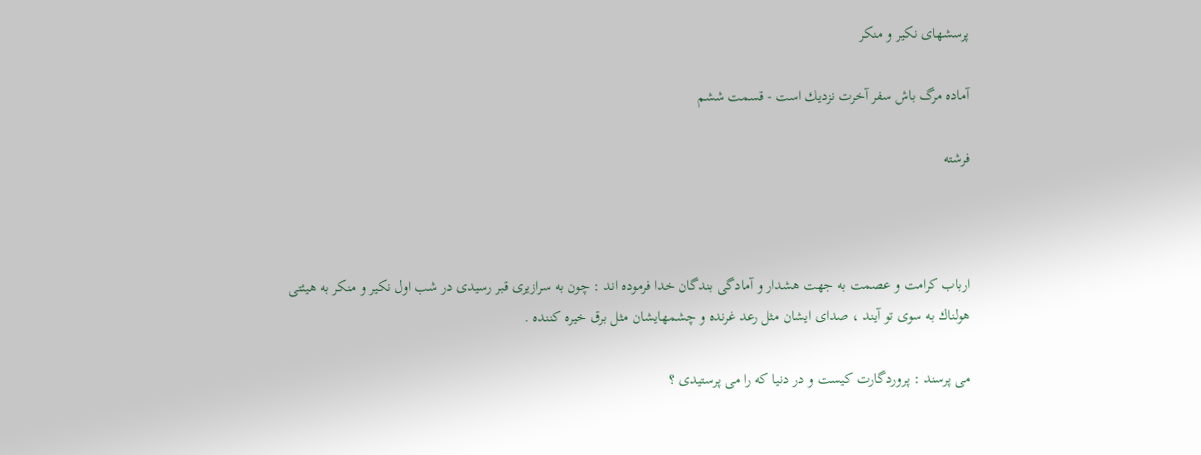پرسشهای نکیر و منکر

آماده مرگ باش سفر آخرت نزدیك است - قسمت ششم

فرشته



ارباب کرامت و عصمت به جهت هشدار و آمادگی بندگان خدا فرموده اند : چون به سرازیری قبر رسیدی در شب اول نکیر و منکر به هیئتی هولناك به سوی تو آیند ، صداى ایشان مثل رعد غرنده و چشمهایشان مثل برق خیره كننده .

می پرسند : پروردگارت كیست و در دنیا که را می پرستیدی ؟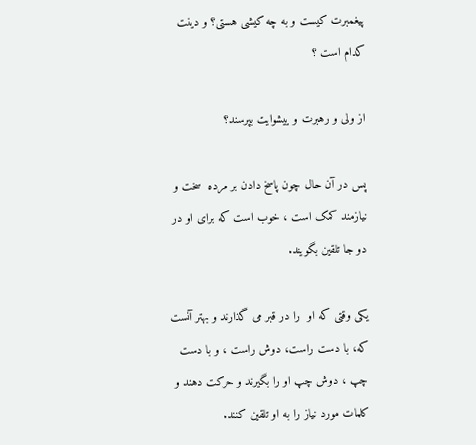پیغمبرت كیست و به چه کیشی هستی؟ و دینت کدام است ؟

از ولى و رهبرت و ییشوایت بپرسند؟

پس در آن حال چون پاسخ دادن بر مرده  سخت و نیازمند کمک است ، خوب است که برای او در دو جا تلقین بگویند.

یكى وقتى كه او  را در قبر مى گذارند و بهتر آنست كه، با دست راست، دوش راست ، و با دست چپ ، دوش چپ او را بگیرند و حركت دهند و کلمات مورد نیاز را به او تلقین كنند.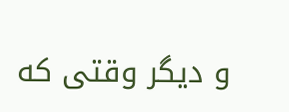و دیگر وقتى كه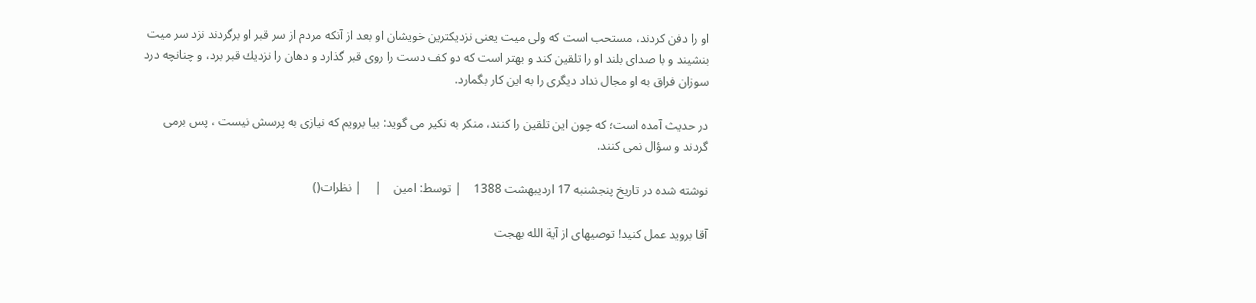او را دفن كردند، مستحب است كه ولى میت یعنى نزدیكترین خویشان او بعد از آنكه مردم از سر قبر او برگردند نزد سر میت بنشیند و با صداى بلند او را تلقین كند و بهتر است كه دو كف دست را روى قبر گذارد و دهان را نزدیك قبر برد، و چنانچه درد سوزان فراق به او مجال نداد دیگری را به این کار بگمارد.

در حدیث آمده است؛ که چون این تلقین را كنند، منكر به نكیر مى گوید: بیا برویم که نیازی به پرسش نیست ، پس برمى گردند و سؤال نمى كنند.

نوشته شده در تاریخ پنجشنبه 17 اردیبهشت 1388    | توسط: امین    |    | نظرات()

آقا بروید عمل كنید! توصیهای از آیة الله بهجت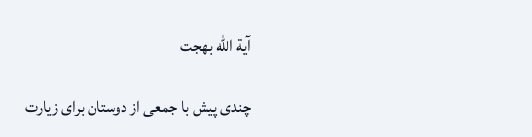آیة الله بهجت

چندی پیش با جمعی از دوستان برای زیارت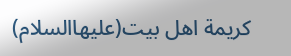كریمة اهل بیت(علیهاالسلام)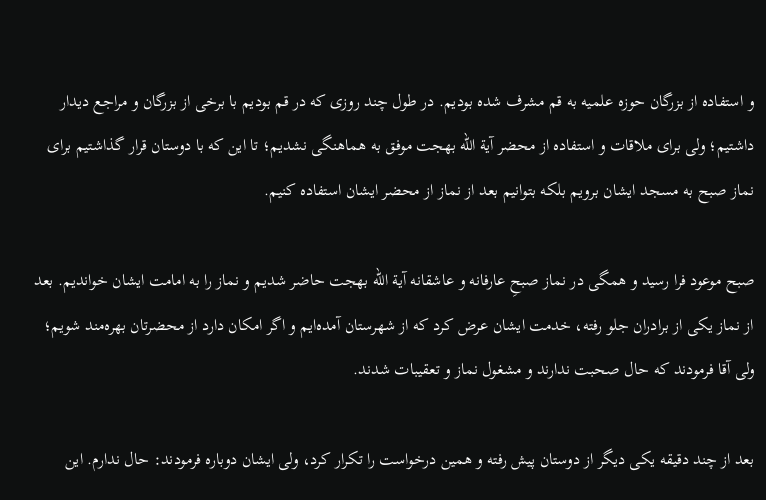و استفاده از بزرگان حوزه علمیه به قم مشرف شده بودیم. در طول چند روزی كه در قم بودیم با برخی از بزرگان و مراجع دیدار داشتیم؛ ولی برای ملاقات و استفاده از محضر آیة الله بهجت موفق به هماهنگی نشدیم؛ تا این كه با دوستان قرار گذاشتیم برای نماز صبح به مسجد ایشان برویم بلكه بتوانیم بعد از نماز از محضر ایشان استفاده كنیم.

صبح موعود فرا رسید و همگی در نماز صبحِ عارفانه و عاشقانه آیة الله بهجت حاضر شدیم و نماز را به امامت ایشان خواندیم. بعد از نماز یكی از برادران جلو رفته، خدمت ایشان عرض كرد كه از شهرستان آمده‌ایم و اگر امكان دارد از محضرتان بهره‌مند شویم؛ ولی آقا فرمودند كه حال صحبت ندارند و مشغول نماز و تعقیبات شدند.

بعد از چند دقیقه یكی دیگر از دوستان پیش رفته و همین درخواست را تكرار كرد، ولی ایشان دوباره فرمودند: حال ندارم. این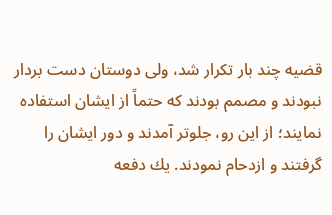قضیه چند بار تكرار شد، ولی دوستان دست بردار نبودند و مصمم بودند كه حتماً از ایشان استفاده نمایند؛ از این رو، جلوتر آمدند و دور ایشان را گرفتند و ازدحام نمودند. یك ‌دفعه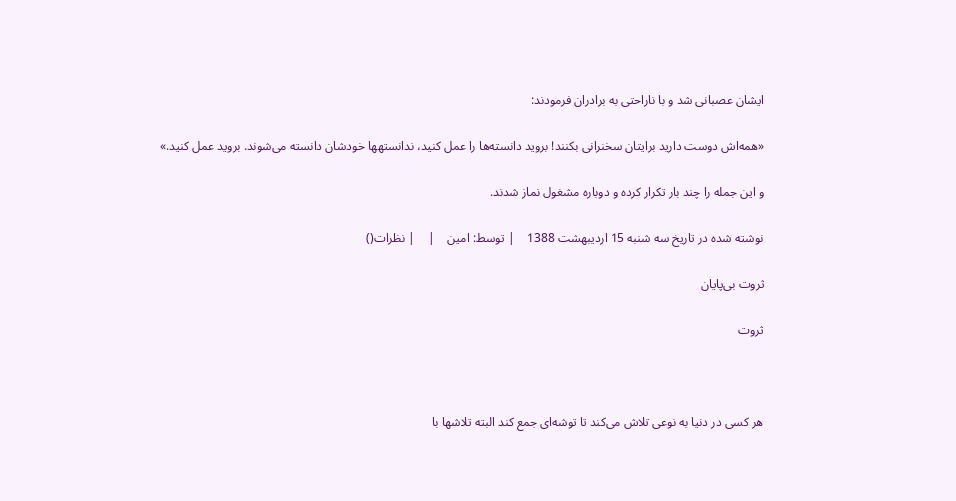ایشان عصبانی شد و با ناراحتی به برادران فرمودند:

«همه‌اش دوست دارید برایتان سخنرانی بكنند! بروید دانسته‌ها را عمل كنید، ندانستهها خودشان دانسته می‌شوند. بروید عمل كنید.»

و این جمله را چند بار تكرار كرده و دوباره مشغول نماز شدند.

نوشته شده در تاریخ سه شنبه 15 اردیبهشت 1388    | توسط: امین    |    | نظرات()

ثروت بی‌پایان

ثروت



هر كسی در دنیا به نوعی تلاش می‌كند تا توشه‌ای جمع كند البته تلاشها با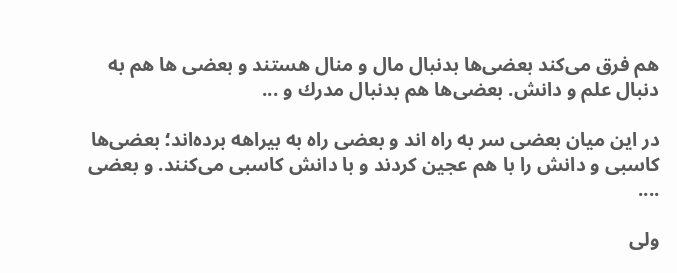هم فرق ‌می‌كند بعضی‌ها بدنبال مال و منال هستند و بعضی ها هم به دنبال علم و دانش. بعضی‌ها هم بدنبال مدرك و ...

در این میان بعضی سر به راه اند و بعضی راه به بیراهه برده‌اند؛ بعضی‌ها كاسبی و دانش را با هم عجین كردند و با دانش كاسبی می‌كنند. و بعضی ....

ولی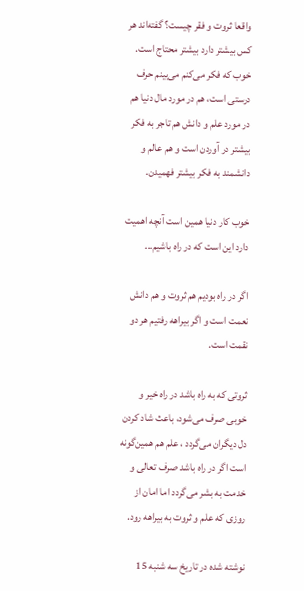واقعا ثروت و فقر چیست؟ گفته‌اند هر كس بیشتر دارد بیشتر محتاج است. خوب كه فكر می‌كنم می‌بینم حرف درستی است، هم در مورد مال دنیا هم در مورد علم و دانش هم تاجر به فكر بیشتر در آوردن است و هم عالم و دانشمند به فكر بیشتر فهمیدن.

خوب كار دنیا همین است آنچه اهمیت دارد این است كه در راه باشیم...

اگر در راه بودیم هم ثروت و هم دانش نعمت است و اگر بیراهه رفتیم هر دو نقمت است.

ثروتی كه به راه باشد در راه خیر و خوبی صرف می‌شود، باعث شاد كردن دل دیگران می‌گردد ، علم هم همین‌گونه است اگر در راه باشد صرف تعالی و خدمت به بشر می‌گردد اما امان از روزی كه علم و ثروت به بیراهه رود.

نوشته شده در تاریخ سه شنبه 15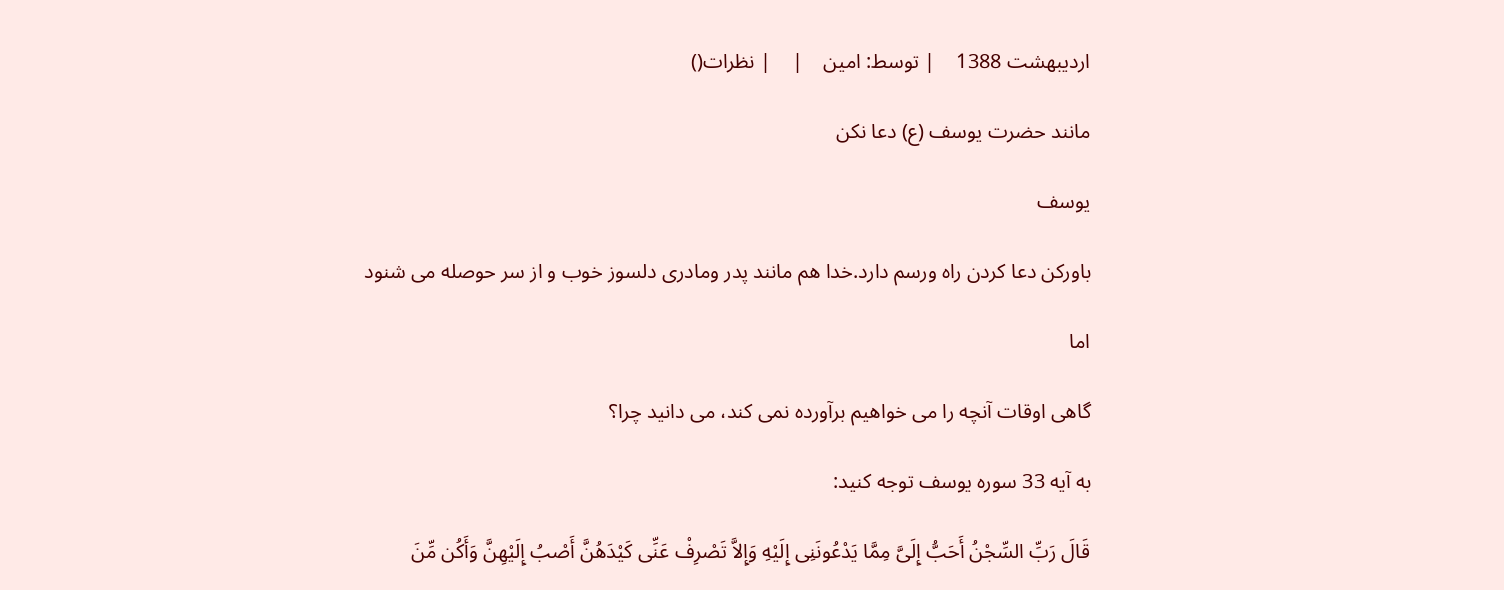اردیبهشت 1388    | توسط: امین    |    | نظرات()

مانند حضرت یوسف (ع) دعا نکن

یوسف

باورکن دعا کردن راه ورسم دارد.خدا هم مانند پدر ومادری دلسوز خوب و از سر حوصله می شنود

اما

گاهی اوقات آنچه را می خواهیم برآورده نمی کند، می دانید چرا؟

به آیه 33 سوره یوسف توجه کنید:

قَالَ رَبِّ السِّجْنُ أَحَبُّ إِلَیَّ مِمَّا یَدْعُونَنِی إِلَیْهِ وَإِلاَّ تَصْرِفْ عَنِّی كَیْدَهُنَّ أَصْبُ إِلَیْهِنَّ وَأَكُن مِّنَ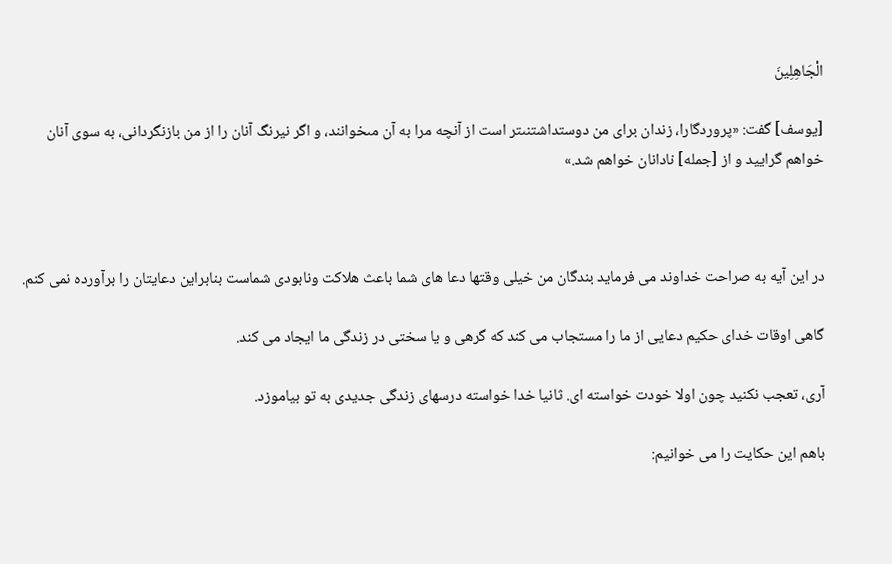الْجَاهِلِینَ

[یوسف] گفت: «پروردگارا، زندان براى من دوستداشتنىتر است از آنچه مرا به آن مىخوانند، و اگر نیرنگ آنان را از من بازنگردانى، به سوى آنان خواهم گرایید و از [جمله] نادانان خواهم شد.»



در این آیه به صراحت خداوند می فرماید بندگان من خیلی وقتها دعا های شما باعث هلاکت ونابودی شماست بنابراین دعایتان را برآورده نمی کنم.

گاهی اوقات خدای حکیم دعایی از ما را مستجاب می کند که گرهی و یا سختی در زندگی ما ایجاد می کند.

آری، تعجب نکنید چون اولا خودت خواسته ای. ثانیا خدا خواسته درسهای زندگی جدیدی به تو بیاموزد.

باهم این حکایت را می خوانیم: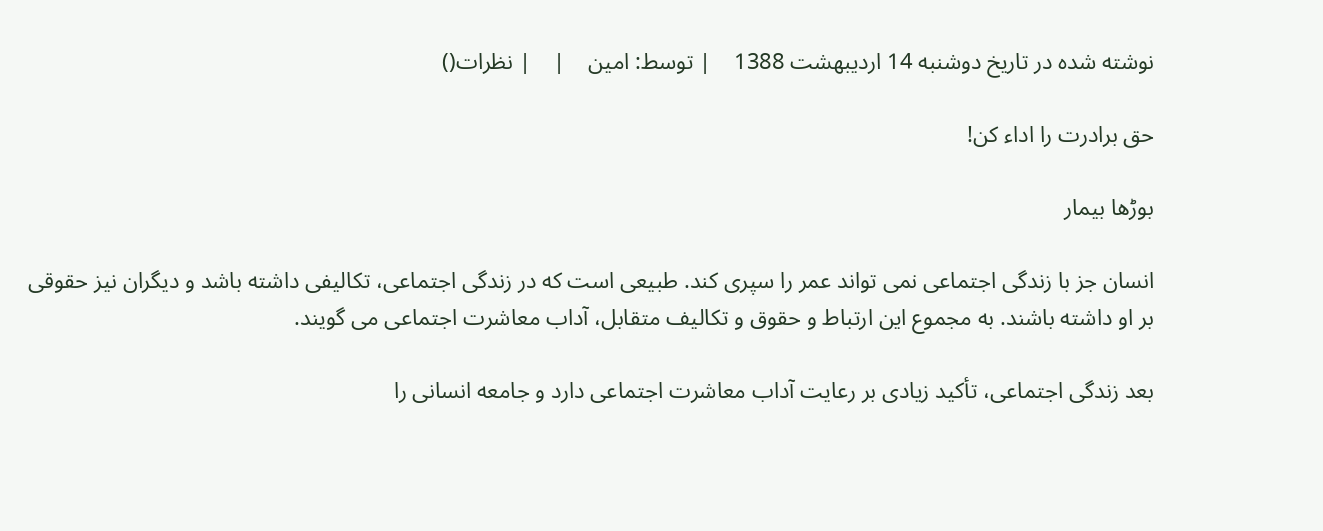نوشته شده در تاریخ دوشنبه 14 اردیبهشت 1388    | توسط: امین    |    | نظرات()

حق برادرت را اداء کن!

بوڑھا بیمار

انسان جز با زندگی اجتماعی نمی تواند عمر را سپری کند. طبیعی است که در زندگی اجتماعی، تکالیفی داشته باشد و دیگران نیز حقوقی بر او داشته باشند. به مجموع این ارتباط و حقوق و تکالیف متقابل، آداب معاشرت اجتماعی می گویند.

بعد زندگی اجتماعی، تأکید زیادی بر رعایت آداب معاشرت اجتماعی دارد و جامعه انسانی را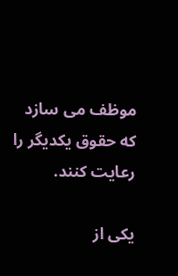موظف می سازد که حقوق یکدیگر را رعایت کنند.

یکی از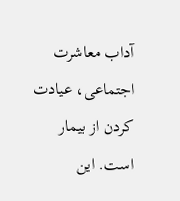آداب معاشرت اجتماعی، عیادت کردن از بیمار است. این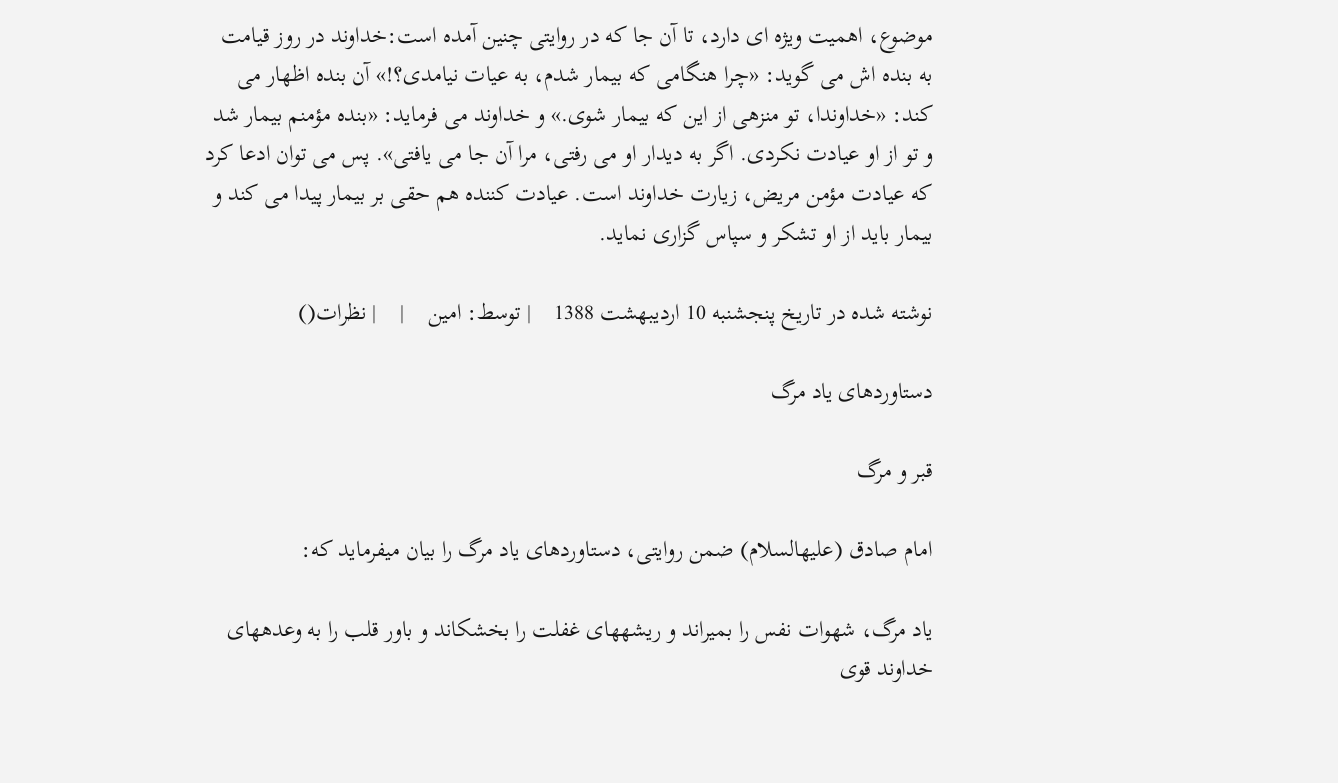موضوع، اهمیت ویژه ای دارد، تا آن جا که در روایتی چنین آمده است:خداوند در روز قیامت به بنده اش می گوید: «چرا هنگامی که بیمار شدم، به عیات نیامدی؟!» آن بنده اظهار می کند: «خداوندا، تو منزهی از این که بیمار شوی.» و خداوند می فرماید: «بنده مؤمنم بیمار شد و تو از او عیادت نکردی. اگر به دیدار او می رفتی، مرا آن جا می یافتی». پس می توان ادعا کرد که عیادت مؤمن مریض، زیارت خداوند است. عیادت کننده هم حقی بر بیمار پیدا می کند و بیمار باید از او تشکر و سپاس گزاری نماید.

نوشته شده در تاریخ پنجشنبه 10 اردیبهشت 1388    | توسط: امین    |    | نظرات()

دستاوردهای یاد مرگ

قبر و مرگ

امام صادق (علیهالسلام) ضمن روایتی، دستاوردهای یاد مرگ را بیان میفرماید که:

یاد مرگ، شهوات نفس را بمیراند و ریشههاى غفلت را بخشكاند و باور قلب را به وعدههاى خداوند قوى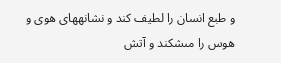و طبع انسان را لطیف كند و نشانههاى هوى و هوس را مىشكند و آتش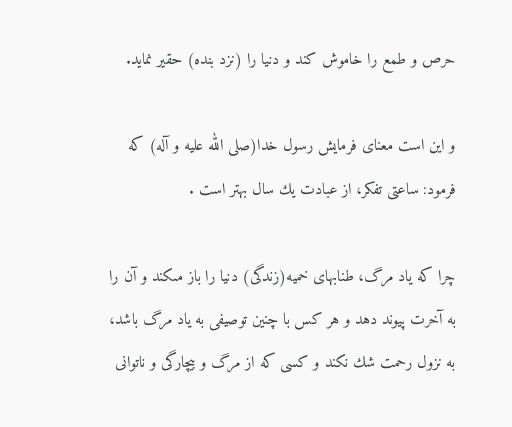حرص و طمع را خاموش كند و دنیا را (نزد بنده) حقیر نماید.

و این است معناى فرمایش رسول خدا(صلی الله علیه و آله) كه فرمود: ساعتى تفكر، از عبادت یك سال بهتر است .

چرا كه یاد مرگ، طنابهاى خمیه(زندگى) دنیا را باز مىكند و آن را به آخرت پیوند دهد و هر كس با چنین توصیفى به یاد مرگ باشد، به نزول رحمت شك نكند و كسى كه از مرگ و بیچارگى و ناتوانى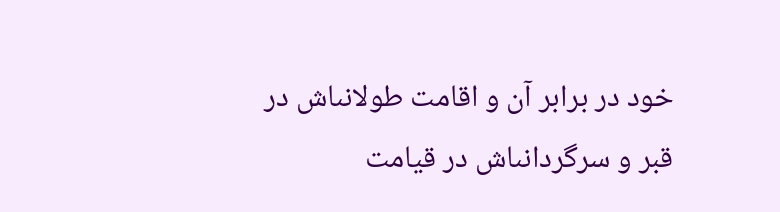خود در برابر آن و اقامت طولانىاش در قبر و سرگردانىاش در قیامت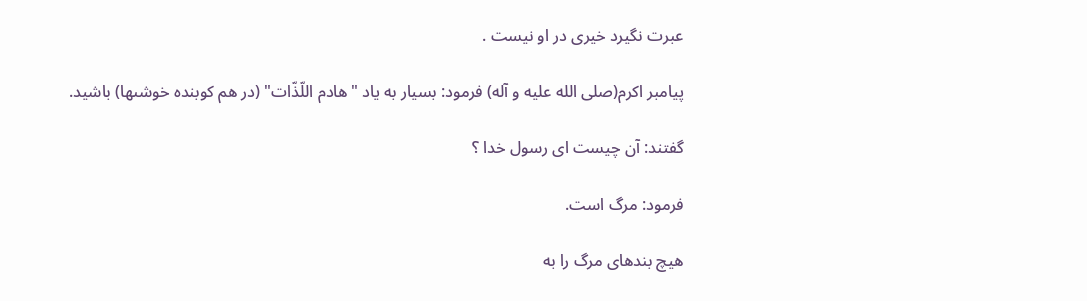عبرت نگیرد خیرى در او نیست .

پیامبر اکرم(صلی الله علیه و آله) فرمود: بسیار به یاد "هادم اللّذّات" (در هم كوبنده خوشىها) باشید.

گفتند: آن چیست اى رسول خدا ؟

فرمود: مرگ است.

هیچ بندهاى مرگ را به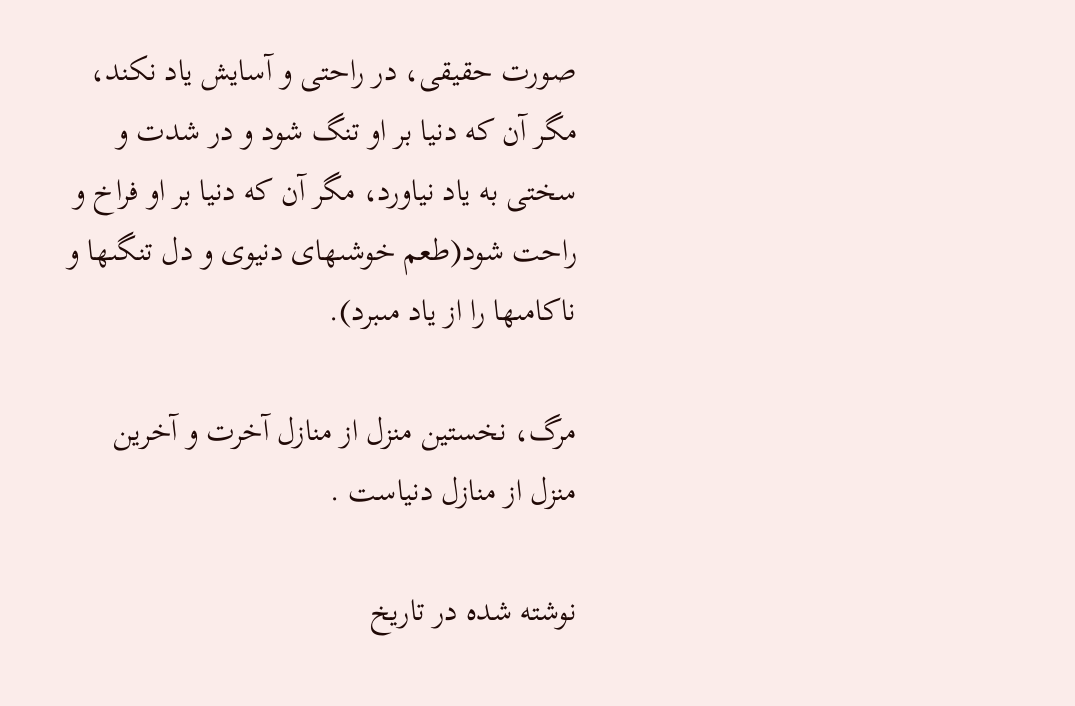صورت حقیقی، در راحتى و آسایش یاد نكند، مگر آن كه دنیا بر او تنگ شود و در شدت و سختى به یاد نیاورد، مگر آن كه دنیا بر او فراخ و راحت شود(طعم خوشىهاى دنیوى و دل تنگىها و ناكامىها را از یاد مىبرد).

مرگ، نخستین منزل از منازل آخرت و آخرین منزل از منازل دنیاست .

نوشته شده در تاریخ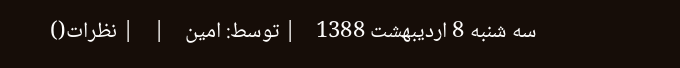سه شنبه 8 اردیبهشت 1388    | توسط: امین    |    | نظرات()